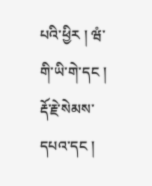པའི་ཕྱིར ། ཝཾ་གི་ཡི་གེ་དང ། རྡོ་རྗེ་སེམས་དཔའ་དང །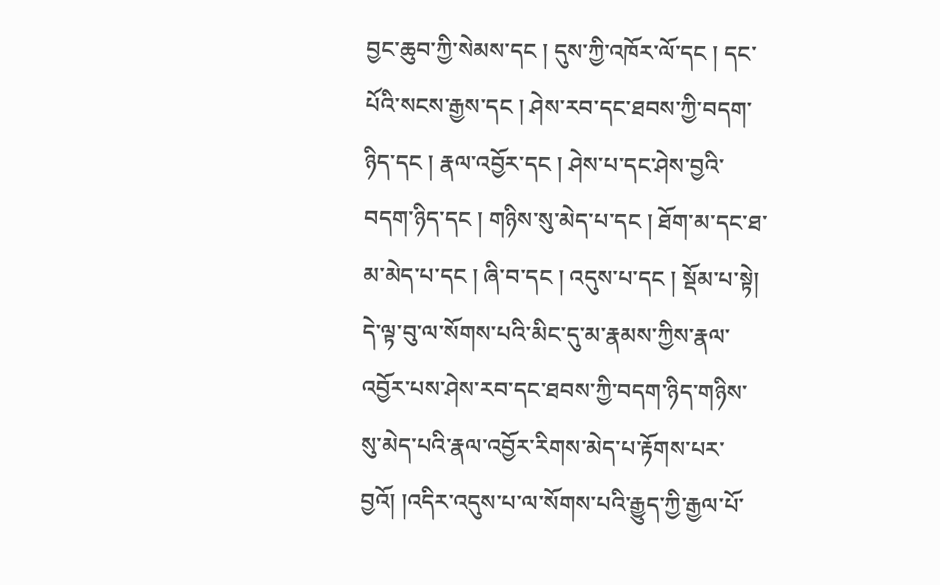བྱང་ཆུབ་ཀྱི་སེམས་དང ། དུས་ཀྱི་འཁོར་ལོ་དང ། དང་པོའི་སངས་རྒྱས་དང ། ཤེས་རབ་དང་ཐབས་ཀྱི་བདག་ཉིད་དང ། རྣལ་འབྱོར་དང ། ཤེས་པ་དང་ཤེས་བྱའི་བདག་ཉིད་དང ། གཉིས་སུ་མེད་པ་དང ། ཐོག་མ་དང་ཐ་མ་མེད་པ་དང ། ཞི་བ་དང ། འདུས་པ་དང ། སྡོམ་པ་སྟེ། དེ་ལྟ་བུ་ལ་སོགས་པའི་མིང་དུ་མ་རྣམས་ཀྱིས་རྣལ་འབྱོར་པས་ཤེས་རབ་དང་ཐབས་ཀྱི་བདག་ཉིད་གཉིས་སུ་མེད་པའི་རྣལ་འབྱོར་རིགས་མེད་པ་རྟོགས་པར་བྱའོ། །འདིར་འདུས་པ་ལ་སོགས་པའི་རྒྱུད་ཀྱི་རྒྱལ་པོ་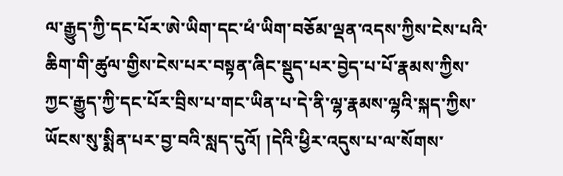ལ་རྒྱུད་ཀྱི་དང་པོར་ཨེ་ཡིག་དང་ཕཾ་ཡིག་བཅོམ་ལྡན་འདས་ཀྱིས་ངེས་པའི་ཆིག་གི་ཚུལ་གྱིས་ངེས་པར་བསྟན་ཞིང་སྡུད་པར་བྱེད་པ་པོ་རྣམས་ཀྱིས་ཀྱང་རྒྱུད་ཀྱི་དང་པོར་བྲིས་པ་གང་ཡིན་པ་དེ་ནི་ལྷ་རྣམས་ལྷའི་སྐད་ཀྱིས་ཡོངས་སུ་སྨིན་པར་བྱ་བའི་སླད་དུའོ། །དེའི་ཕྱིར་འདུས་པ་ལ་སོགས་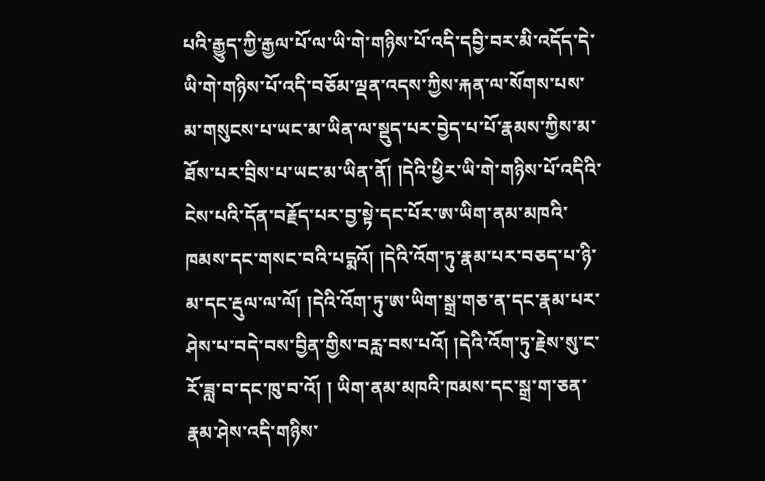པའི་རྒྱུད་ཀྱི་རྒྱལ་པོ་ལ་ཡི་གེ་གཉིས་པོ་འདི་དབྱི་བར་མི་འདོད་དེ་ཡི་གེ་གཉིས་པོ་འདི་བཅོམ་ལྡན་འདས་ཀྱིས་རྐན་ལ་སོགས་པས་མ་གསུངས་པ་ཡང་མ་ཡིན་ལ་སྡུད་པར་བྱེད་པ་པོ་རྣམས་ཀྱིས་མ་ཐོས་པར་བྲིས་པ་ཡང་མ་ཡིན་ནོ། །དེའི་ཕྱིར་ཡི་གེ་གཉིས་པོ་འདིའི་ངེས་པའི་དོན་བརྗོད་པར་བྱ་སྟེ་དང་པོར་ཨ་ཡིག་ནམ་མཁའི་ཁམས་དང་གསང་བའི་པདྨའོ། །དེའི་འོག་ཏུ་རྣམ་པར་བཅད་པ་ཉི་མ་དང་རྡུལ་ལ་ལོ། །དེའི་འོག་ཏུ་ཨ་ཡིག་སྒྲ་གཅ་ན་དང་རྣམ་པར་ཤེས་པ་བདེ་བས་བྱིན་གྱིས་བརླ་བས་པའོ། །དེའི་འོག་ཏུ་རྗེས་སུ་ང་རོ་ཟླ་བ་དང་ཁུ་བ་འོ། ། ཡིག་ནམ་མཁའི་ཁམས་དང་སྒྲ་ག་ཅན་རྣམ་ཤེས་འདི་གཉིས་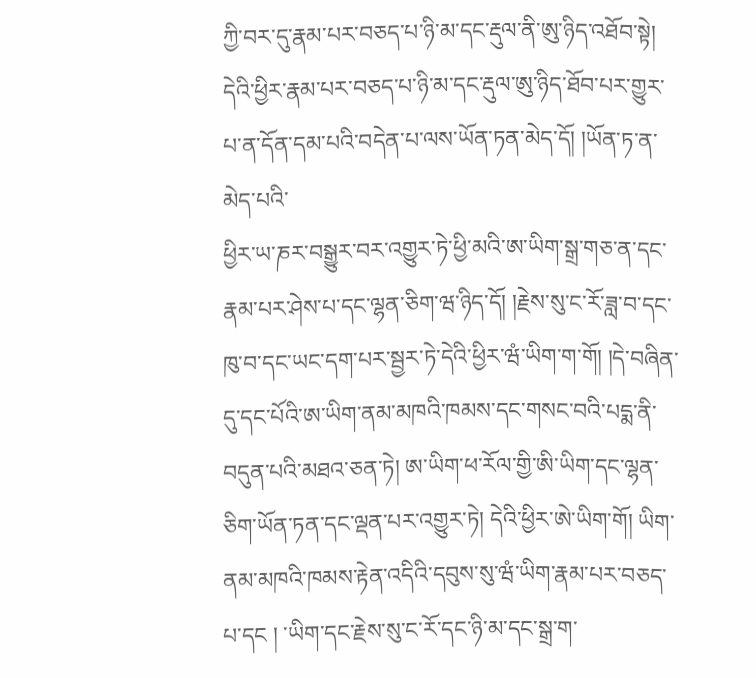ཀྱི་བར་དུ་རྣམ་པར་བཅད་པ་ཉི་མ་དང་རྡུལ་ནི་ཨུ་ཉིད་འཐོབ་སྟེ། དེའི་ཕྱིར་རྣམ་པར་བཅད་པ་ཉི་མ་དང་རྡུལ་ཨུ་ཉིད་ཐོབ་པར་གྱུར་པ་ན་དོན་དམ་པའི་བདེན་པ་ལས་ཡོན་ཏན་མེད་དོ། །ཡོན་ཏ་ན་མེད་པའི་
ཕྱིར་ཡ་ཎར་བསྒྱུར་བར་འགྱུར་ཏེ་ཕྱི་མའི་ཨ་ཡིག་སྒྲ་གཅ་ན་དང་རྣམ་པར་ཤེས་པ་དང་ལྷན་ཅིག་ཝ་ཉིད་དོ། །རྗེས་སུ་ང་རོ་ཟླ་བ་དང་ཁུ་བ་དང་ཡང་དག་པར་སྦྱར་ཏེ་དེའི་ཕྱིར་ཝཾ་ཡིག་ག་གོ། །དེ་བཞིན་དུ་དང་པོའི་ཨ་ཡིག་ནམ་མཁའི་ཁམས་དང་གསང་བའི་པདྨ་ནི་བདུན་པའི་མཐའ་ཅན་ཏེ། ཨ་ཡིག་ཕ་རོལ་གྱི་ཨི་ཡིག་དང་ལྷན་ཅིག་ཡོན་ཏན་དང་ལྡན་པར་འགྱུར་ཏེ། དེའི་ཕྱིར་ཨེ་ཡིག་གོ། ཡིག་ནམ་མཁའི་ཁམས་རྟེན་འདིའི་དབུས་སུ་ཝཾ་ཡིག་རྣམ་པར་བཅད་པ་དང ། ་ཡིག་དང་རྗེས་སུ་ང་རོ་དང་ཉི་མ་དང་སྒྲ་ག་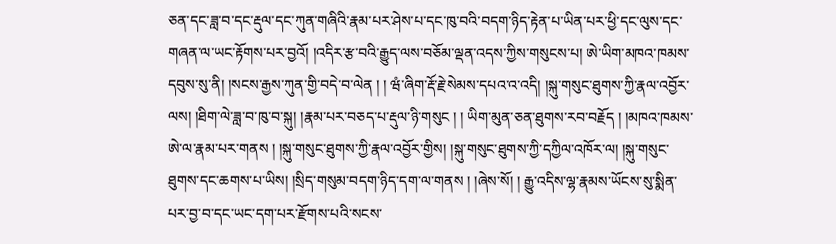ཅན་དང་ཟླ་བ་དང་རྡུལ་དང་ཀུན་གཞིའི་རྣམ་པར་ཤེས་པ་དང་ཁུ་བའི་བདག་ཉིད་རྟེན་པ་ཡིན་པར་ཕྱི་དང་ལུས་དང་གཞན་ལ་ཡང་རྟོགས་པར་བྱའོ། །འདིར་རྩ་བའི་རྒྱུད་ལས་བཅོམ་ལྡན་འདས་ཀྱིས་གསུངས་པ། ཨེ་ཡིག་མཁའ་ཁམས་དབུས་སུ་ནི། །སངས་རྒྱས་ཀུན་གྱི་བདེ་བ་ལེན ། ། ཝཾ་ཞིག་རྡོ་རྗེ་སེམས་དཔའ་འ་འདི། །སྐུ་གསུང་ཐུགས་ཀྱི་རྣལ་འབྱོར་ལས། །ཐིག་ལེ་ཟླ་བ་ཁུ་བ་སྐུ། །རྣམ་པར་བཅད་པ་རྡུལ་ཉི་གསུང ། ། ཡིག་མུན་ཅན་ཐུགས་རབ་བརྗོད ། །མཁའ་ཁམས་ཨེ་ལ་རྣམ་པར་གནས ། །སྐུ་གསུང་ཐུགས་ཀྱི་རྣལ་འབྱོར་གྱིས། །སྐུ་གསུང་ཐུགས་ཀྱི་དཀྱིལ་འཁོར་ལ། །སྐུ་གསུང་ཐུགས་དང་ཆགས་པ་ཡིས། །སྲིད་གསུམ་བདག་ཉིད་དག་ལ་གནས ། །ཞེས་སོ། ། རྒྱུ་འདིས་ལྷ་རྣམས་ཡོངས་སུ་སྨིན་པར་བྱ་བ་དང་ཡང་དག་པར་རྫོགས་པའི་སངས་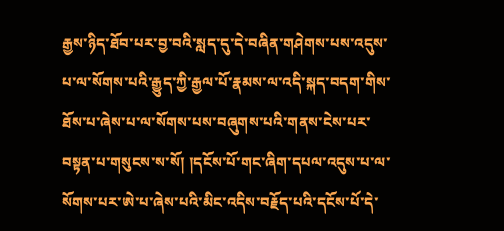རྒྱས་ཉིད་ཐོབ་པར་བྱ་བའི་སླད་དུ་དེ་བཞིན་གཤེགས་པས་འདུས་པ་ལ་སོགས་པའི་རྒྱུད་ཀྱི་རྒྱལ་པོ་རྣམས་ལ་འདི་སྐད་བདག་གིས་ཐོས་པ་ཞེས་པ་ལ་སོགས་པས་བཞུགས་པའི་གནས་ངེས་པར་བསྟན་པ་གསུངས་ས་སོ། །དངོས་པོ་གང་ཞིག་དཔལ་འདུས་པ་ལ་སོགས་པར་ཨེ་པ་ཞེས་པའི་མིང་འདིས་བརྗོད་པའི་དངོས་པོ་དེ་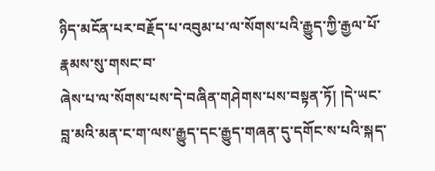ཉིད་མངོན་པར་བརྗོད་པ་འབུམ་པ་ལ་སོགས་པའི་རྒྱུད་ཀྱི་རྒྱལ་པོ་རྣམས་སུ་གསང་བ་
ཞེས་པ་ལ་སོགས་པས་དེ་བཞིན་གཤེགས་པས་བསྟན་ཏོ། །དེ་ཡང་བླ་མའི་མན་ང་ག་ལས་རྒྱུད་དང་རྒྱུད་གཞན་དུ་དགོང་ས་པའི་སྐད་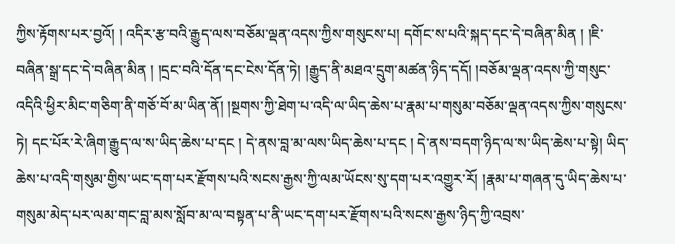ཀྱིས་རྟོགས་པར་བྱའོ། ། འདིར་རྩ་བའི་རྒྱུད་ལས་བཅོམ་ལྡན་འདས་ཀྱིས་གསུངས་པ། དགོང་ས་པའི་སྐད་དང་དེ་བཞིན་མིན ། །ཇི་བཞིན་སྒྲ་དང་དེ་བཞིན་མིན ། །དྲང་བའི་དོན་དང་ངེས་དོན་ཏེ། །རྒྱུད་ནི་མཐའ་དྲུག་མཚན་ཉིད་དདོ། །བཅོམ་ལྡན་འདས་ཀྱི་གསུང་འདིའི་ཕྱིར་མིང་གཅིག་ནི་གཅོ་བོ་མ་ཡིན་ནོ། །སྔགས་ཀྱི་ཐེག་པ་འདི་ལ་ཡིད་ཆེས་པ་རྣམ་པ་གསུམ་བཅོམ་ལྡན་འདས་ཀྱིས་གསུངས་ཏེ། དང་པོར་རེ་ཞིག་རྒྱུད་ལ་ས་ཡིད་ཆེས་པ་དང ། དེ་ནས་བླ་མ་ལས་ཡིད་ཆེས་པ་དང ། དེ་ནས་བདག་ཉིད་ལ་ས་ཡིད་ཆེས་པ་སྟེ། ཡིད་ཆེས་པ་འདི་གསུམ་གྱིས་ཡང་དག་པར་རྫོགས་པའི་སངས་རྒྱས་ཀྱི་ལམ་ཡོངས་སུ་དག་པར་འགྱུར་རོ། །རྣམ་པ་གཞན་དུ་ཡིད་ཆེས་པ་གསུམ་མེད་པར་ལམ་གང་བླ་མས་སློབ་མ་ལ་བསྟན་པ་ནི་ཡང་དག་པར་རྫོགས་པའི་སངས་རྒྱས་ཉིད་ཀྱི་འབྲས་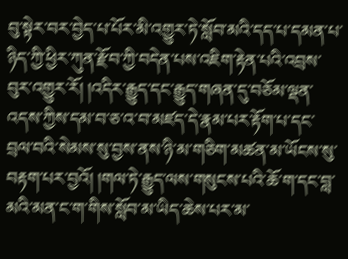བུ་སྟེར་བར་བྱེད་པ་པོར་མི་འགྱུར་ཏེ་སློབ་མའི་དད་པ་དམན་པ་ཉིད་ཀྱི་ཕྱིར་ཀུན་རྫོབ་ཀྱི་བདེན་པས་འཇིག་རྟེན་པའི་འབྲས་བུར་འགྱུར་རོ། །འདིར་རྒྱུད་དང་རྒྱུད་གཞན་དུ་བཅོམ་ལྡན་འདས་ཀྱིས་དམ་བ་ཅ་འ་བ་མཛད་དེ་རྣམ་པར་རྟོག་པ་དང་བྲལ་བའི་སེམས་སུ་བྱས་ནས་ཉི་མ་གཅིག་མཚན་མ་ཡོངས་སུ་བརྟག་པར་བྱའོ། །གལ་ཏེ་རྒྱུད་ལས་གསུངས་པའི་ཆོ་ག་དང་བླ་མའི་མན་ང་ག་གིས་སློབ་མ་ཡིད་ཆེས་པར་མ་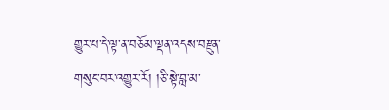གྱུར་པ་དེ་ལྟ་ན་བཅོམ་ལྡན་འདས་བརྫུན་གསུང་བར་འགྱུར་རོ། །ཅི་སྟེ་བླ་མ་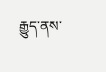རྒྱུད་ནས་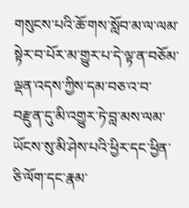གསུངས་པའི་ཆོ་གས་སློབ་མ་ལ་ལམ་སྟེར་བ་པོར་མ་གྱུར་པ་དེ་ལྟ་ན་བཅོམ་ལྡན་འདས་ཀྱིས་དམ་བཅ་འ་བ་བརྫུན་དུ་མི་འགྱུར་ཏེ་བླ་མས་ལམ་ཡོངས་སུ་མི་ཤེས་པའི་ཕྱིར་དང་ཕྱིན་ཅི་ལོག་དང་རྣམ་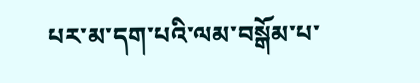པར་མ་དག་པའི་ལམ་བསྒོམ་པ་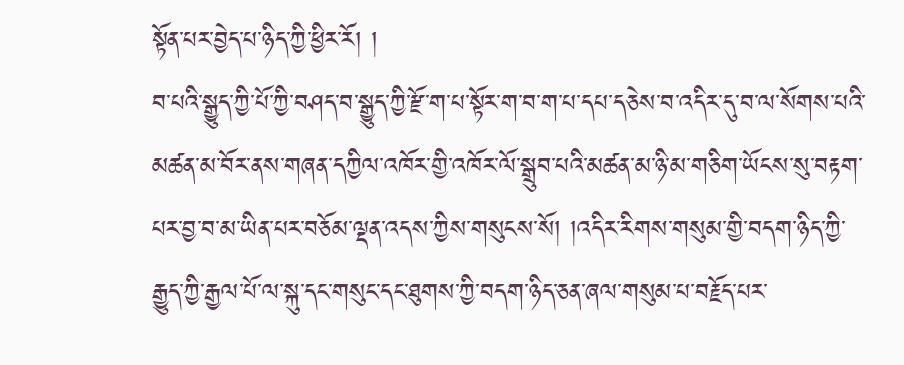སྟོན་པར་བྱེད་པ་ཉིད་ཀྱི་ཕྱིར་རོ། །
བ་པའི་སྒྱུད་ཀྱི་པོ་ཀྱི་བཤད་བ་སྒྱུད་ཀྱི་རྫོ་ག་པ་སྟོར་ག་བ་ག་པ་དཔ་དཅེས་བ་འདིར་དུ་བ་ལ་སོགས་པའི་མཚན་མ་བོར་ནས་གཞན་དཀྱིལ་འཁོར་གྱི་འཁོར་ལོ་སྒྲུབ་པའི་མཚན་མ་ཉི་མ་གཅིག་ཡོངས་སུ་བརྟག་པར་བྱ་བ་མ་ཡིན་པར་བཅོམ་ལྡན་འདས་ཀྱིས་གསུངས་སོ། །འདིར་རིགས་གསུམ་གྱི་བདག་ཉིད་ཀྱི་རྒྱུད་ཀྱི་རྒྱལ་པོ་ལ་སྐུ་དང་གསུང་དང་ཐུགས་ཀྱི་བདག་ཉིད་ཅན་ཞལ་གསུམ་པ་བརྗོད་པར་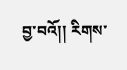བྱ་བའོ།། རིགས་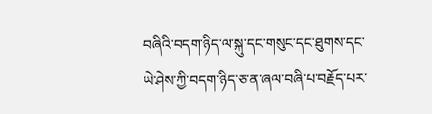བཞིའི་བདག་ཉིད་ལ་སྐུ་དང་གསུང་དང་ཐུགས་དང་ཡེ་ཤེས་ཀྱི་བདག་ཉིད་ཅ་ན་ཞལ་བཞི་པ་བརྗོད་པར་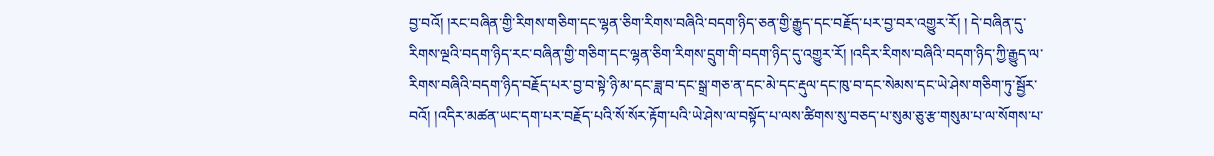བྱ་བའོ། །རང་བཞིན་གྱི་རིགས་གཅིག་དང་ལྷན་ཅིག་རིགས་བཞིའི་བདག་ཉིད་ཅན་གྱི་རྒྱུད་དང་བརྗོད་པར་བྱ་བར་འགྱུར་རོ། ། དེ་བཞིན་དུ་རིགས་ལྔའི་བདག་ཉིད་རང་བཞིན་གྱི་གཅིག་དང་ལྷན་ཅིག་རིགས་དྲུག་གི་བདག་ཉིད་དུ་འགྱུར་རོ། །འདིར་རིགས་བཞིའི་བདག་ཉིད་ཀྱི་རྒྱུད་ལ་རིགས་བཞིའི་བདག་ཉིད་བརྗོད་པར་བྱ་བ་སྟེ་ཉི་མ་དང་ཟླ་བ་དང་སྒྲ་གཅ་ན་དང་མེ་དང་རྡུལ་དང་ཁུ་བ་དང་སེམས་དང་ཡེ་ཤེས་གཅིག་ཏུ་སྦྱོར་བའོ། །འདིར་མཚན་ཡང་དག་པར་བརྗོད་པའི་སོ་སོར་རྟོག་པའི་ཡེ་ཤེས་ལ་བསྟོད་པ་ལས་ཚིགས་སུ་བཅད་པ་སུམ་ཅུ་རྩ་གསུམ་པ་ལ་སོགས་པ་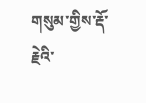གསུམ་གྱིས་རྡོ་རྗེའི་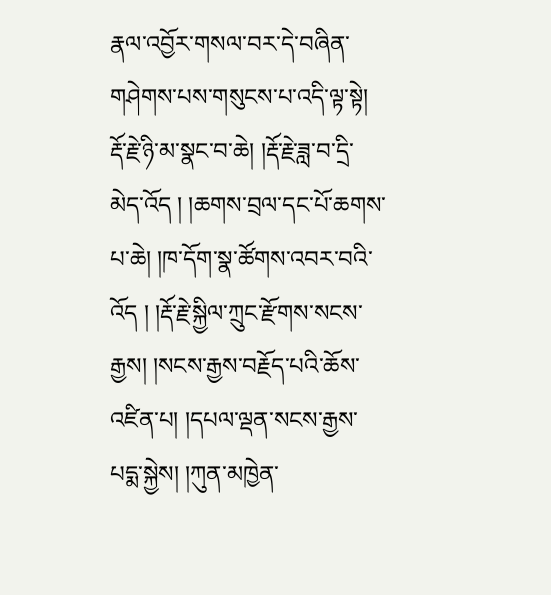རྣལ་འབྱོར་གསལ་བར་དེ་བཞིན་གཤེགས་པས་གསུངས་པ་འདི་ལྟ་སྟེ། རྡོ་རྗེ་ཉི་མ་སྣང་བ་ཆེ། །རྡོ་རྗེ་ཟླ་བ་དྲི་མེད་འོད ། །ཆགས་བྲལ་དང་པོ་ཆགས་པ་ཆེ། །ཁ་དོག་སྣ་ཚོགས་འབར་བའི་འོད ། །རྡོ་རྗེ་སྐྱིལ་ཀྲུང་རྫོགས་སངས་རྒྱས། །སངས་རྒྱས་བརྗོད་པའི་ཆོས་འཛིན་པ། །དཔལ་ལྡན་སངས་རྒྱས་པདྨ་སྐྱེས། །ཀུན་མཁྱེན་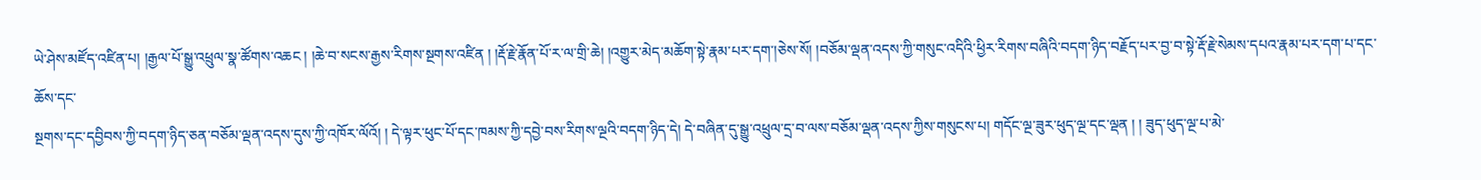ཡེ་ཤེས་མཛོད་འཛིན་པ། །རྒྱལ་པོ་སྒྱུ་འཕྲུལ་སྣ་ཚོགས་འཆང ། །ཆེ་བ་སངས་རྒྱས་རིགས་སྔགས་འཛིན ། །རྡོ་རྗེ་རྣོན་པོ་ར་ལ་གྲི་ཆེ། །འགྱུར་མེད་མཆོག་སྟེ་རྣམ་པར་དག་།ཅེས་སོ། །བཅོམ་ལྡན་འདས་ཀྱི་གསུང་འདིའི་ཕྱིར་རིགས་བཞིའི་བདག་ཉིད་བརྗོད་པར་བྱ་བ་སྟེ་རྡོ་རྗེ་སེམས་དཔའ་རྣམ་པར་དག་པ་དང་ཆོས་དང་
སྔགས་དང་དབྱིབས་ཀྱི་བདག་ཉིད་ཅན་བཅོམ་ལྡན་འདས་དུས་ཀྱི་འཁོར་ལོའོ། ། དེ་ལྟར་ཕུང་པོ་དང་ཁམས་ཀྱི་དབྱེ་བས་རིགས་ལྔའི་བདག་ཉིད་དེ། དེ་བཞིན་དུ་སྒྱུ་འཕྲུལ་དྲ་བ་ལས་བཅོམ་ལྡན་འདས་ཀྱིས་གསུངས་པ། གདོང་ལྔ་ཟུར་ཕུད་ལྔ་དང་ལྡན ། ། ཟུད་ཕུད་ལྔ་པ་མེ་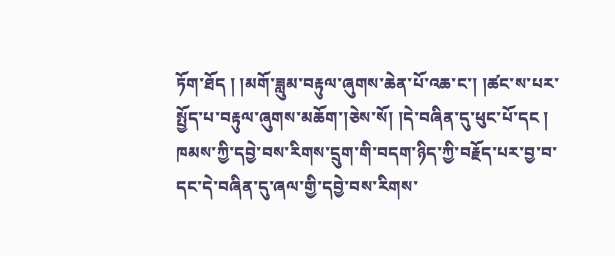ཏོག་ཐོད ། །མགོ་ཟླུམ་བརྟུལ་ཞུགས་ཆེན་པོ་འཆ་ང་། །ཚང་ས་པར་སྤྱོད་པ་བརྟུལ་ཞུགས་མཆོག་།ཅེས་སོ། །དེ་བཞིན་དུ་ཕུང་པོ་དང ། ཁམས་ཀྱི་དབྱེ་བས་རིགས་དྲུག་གི་བདག་ཉིད་ཀྱི་བརྗོད་པར་བྱ་བ་དང་དེ་བཞིན་དུ་ཞལ་གྱི་དབྱེ་བས་རིགས་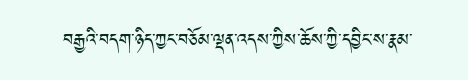བརྒྱའི་བདག་ཉིད་ཀྱང་བཅོམ་ལྡན་འདས་ཀྱིས་ཆོས་ཀྱི་དབྱིང་ས་རྣམ་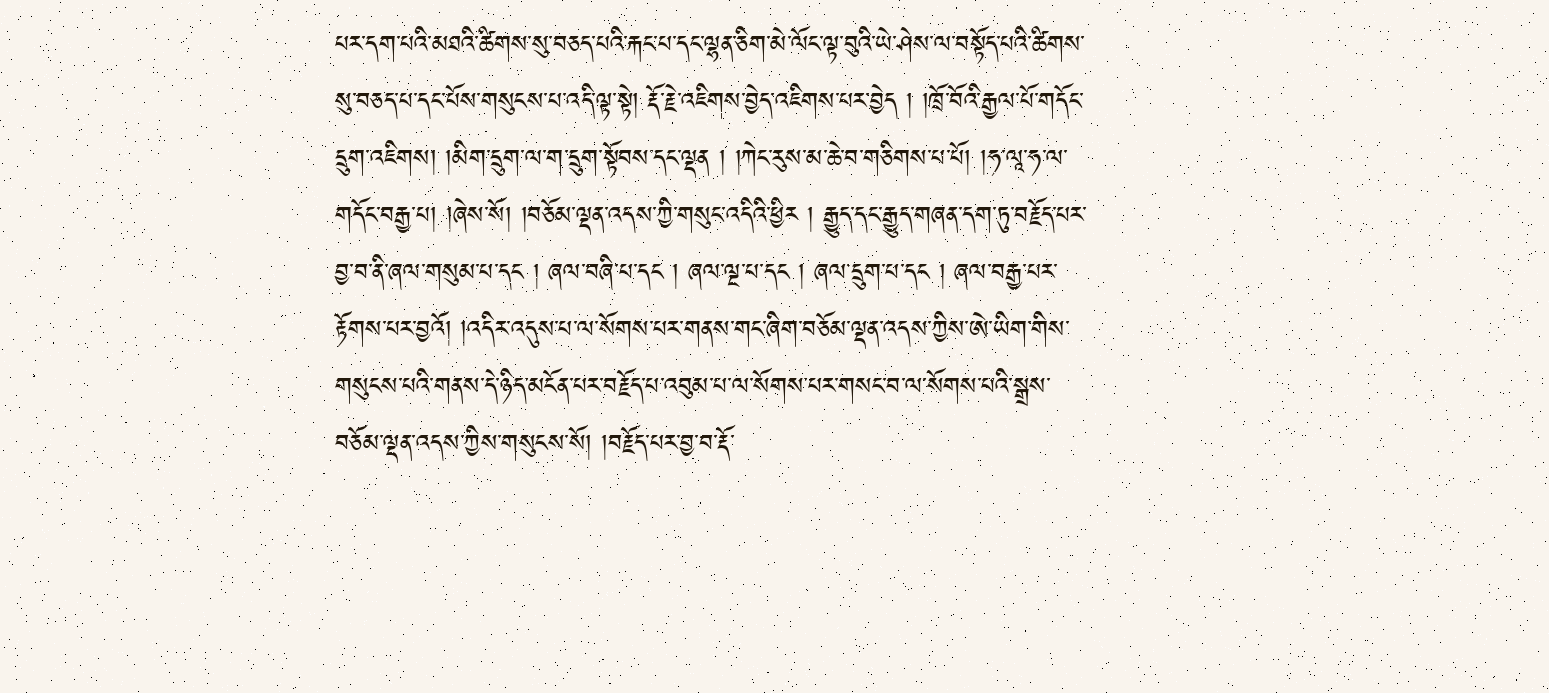པར་དག་པའི་མཐའི་ཚིགས་སུ་བཅད་པའི་རྐང་པ་དང་ལྷན་ཅིག་མེ་ལོང་ལྟ་བུའི་ཡེ་ཤེས་ལ་བསྟོད་པའི་ཚིགས་སུ་བཅད་པ་དང་པོས་གསུངས་པ་འདི་ལྟ་སྟེ། རྡོ་རྗེ་འཇིགས་བྱེད་འཇིགས་པར་བྱེད ། །ཁྲོ་བོའི་རྒྱལ་པོ་གདོང་དྲུག་འཇིགས། །མིག་དྲུག་ལ་ག་དྲུག་སྟོབས་དང་ལྡན ། །ཀེང་རུས་མ་ཆེ་བ་གཅིགས་པ་པོ། །ཧ་ལཱ་ཧ་ལ་གདོང་བརྒྱ་པ། །ཞེས་སོ། །བཅོམ་ལྡན་འདས་ཀྱི་གསུང་འདིའི་ཕྱིར ། རྒྱུད་དང་རྒྱུད་གཞན་དག་ཏུ་བརྗོད་པར་བྱ་བ་ནི་ཞལ་གསུམ་པ་དང ། ཞལ་བཞི་པ་དང ། ཞལ་ལྔ་པ་དང ། ཞལ་དྲུག་པ་དང ། ཞལ་བརྒྱ་པར་རྟོགས་པར་བྱའོ། །འདིར་འདུས་པ་ལ་སོགས་པར་གནས་གང་ཞིག་བཅོམ་ལྡན་འདས་ཀྱིས་ཨེ་ཡིག་གིས་གསུངས་པའི་གནས་དེ་ཉིད་མངོན་པར་བརྗོད་པ་འབུམ་པ་ལ་སོགས་པར་གསང་བ་ལ་སོགས་པའི་སྒྲས་བཅོམ་ལྡན་འདས་ཀྱིས་གསུངས་སོ། །བརྗོད་པར་བྱ་བ་རྡོ་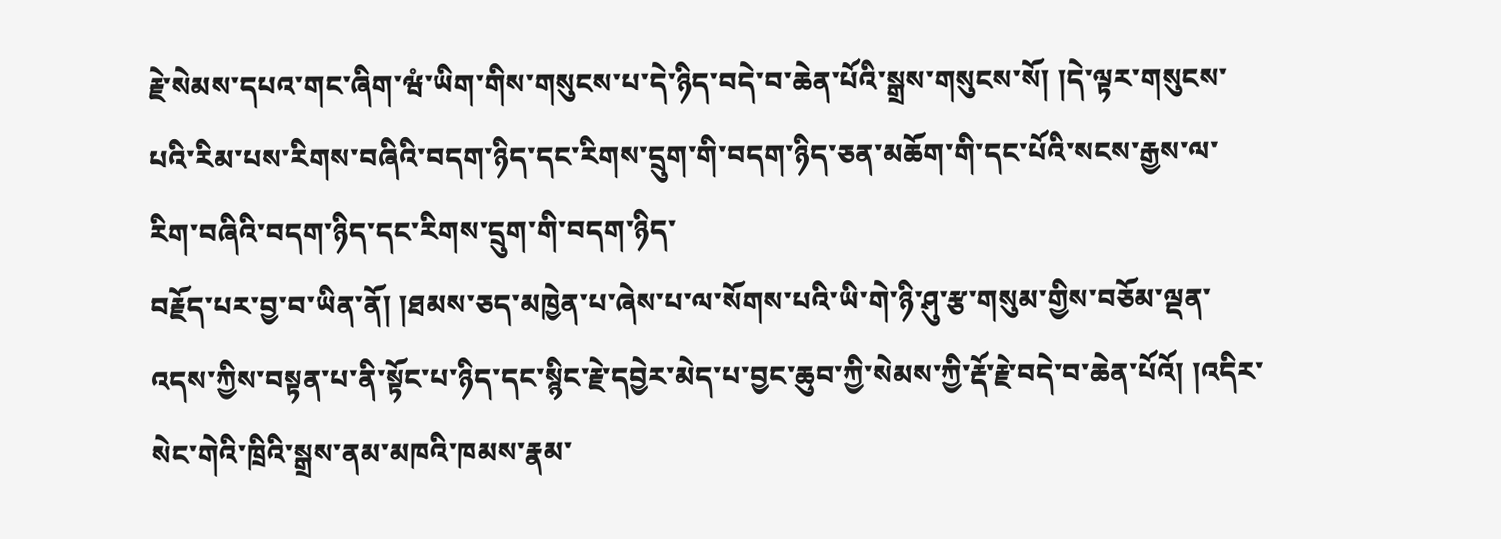རྗེ་སེམས་དཔའ་གང་ཞིག་ཝཾ་ཡིག་གིས་གསུངས་པ་དེ་ཉིད་བདེ་བ་ཆེན་པོའི་སྒྲས་གསུངས་སོ། །དེ་ལྟར་གསུངས་པའི་རིམ་པས་རིགས་བཞིའི་བདག་ཉིད་དང་རིགས་དྲུག་གི་བདག་ཉིད་ཅན་མཆོག་གི་དང་པོའི་སངས་རྒྱས་ལ་རིག་བཞིའི་བདག་ཉིད་དང་རིགས་དྲུག་གི་བདག་ཉིད་
བརྗོད་པར་བྱ་བ་ཡིན་ནོ། །ཐམས་ཅད་མཁྱེན་པ་ཞེས་པ་ལ་སོགས་པའི་ཡི་གེ་ཉི་ཤུ་རྩ་གསུམ་གྱིས་བཅོམ་ལྡན་འདས་ཀྱིས་བསྟན་པ་ནི་སྟོང་པ་ཉིད་དང་སྙིང་རྗེ་དབྱེར་མེད་པ་བྱང་ཆུབ་ཀྱི་སེམས་ཀྱི་རྡོ་རྗེ་བདེ་བ་ཆེན་པོའོ། །འདིར་སེང་གེའི་ཁྲིའི་སྒྲས་ནམ་མཁའི་ཁམས་རྣམ་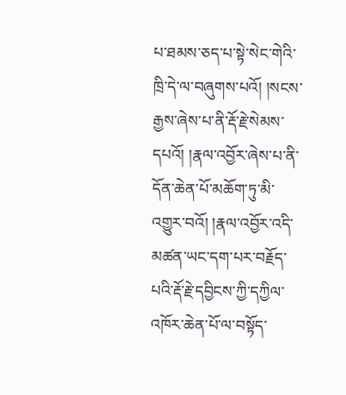པ་ཐམས་ཅད་པ་སྟེ་སེང་གེའི་ཁྲི་དེ་ལ་བཞུགས་པའོ། །སངས་རྒྱས་ཞེས་པ་ནི་རྡོ་རྗེ་སེམས་དཔའོ། །རྣལ་འབྱོར་ཞེས་པ་ནི་དོན་ཆེན་པོ་མཆོག་ཏུ་མི་འགྱུར་བའོ། །རྣལ་འབྱོར་འདི་མཚན་ཡང་དག་པར་བརྗོད་པའི་རྡོ་རྗེ་དབྱིངས་ཀྱི་དཀྱིལ་འཁོར་ཆེན་པོ་ལ་བསྟོད་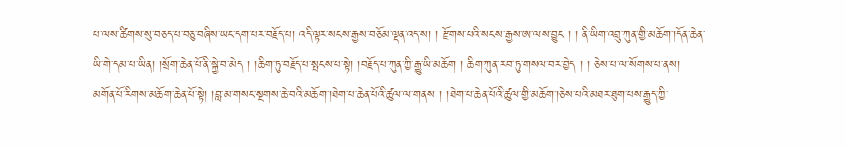པ་ལས་ཚིགས་སུ་བཅད་པ་བཅུ་བཞིས་ཡང་དག་པར་བརྗོད་པ། འདི་ལྟར་སངས་རྒྱས་བཅོམ་ལྡན་འད་ས། ། རྫོགས་པའི་སངས་རྒྱས་ཨ་ལས་བྱུང ། ། ནི་ཡིག་འབྲུ་ཀུན་གྱི་མཆོག་།དོན་ཆེན་ཡི་གེ་དམ་པ་ཡིན། །སྲོག་ཆེན་པོ་ནི་སྐྱེ་བ་མེད ། །ཆིག་ཏུ་བརྗོད་པ་སྤངས་པ་སྟེ། །བརྗོད་པ་ཀུན་ཀྱི་རྒྱུ་ཡི་མཆོག ། ཆིག་ཀུན་རབ་ཏུ་གསལ་བར་བྱེད ། ། ཅེས་པ་ལ་སོགས་པ་ནས། མགོན་པོ་རིགས་མཆོག་ཆེན་པོ་སྟེ། །བླ་མ་གསང་སྔགས་ཆེ་བའི་མཆོག་།ཐེག་པ་ཆེན་པོའི་ཚུལ་ལ་གནས ། །ཐེག་པ་ཆེན་པོའི་ཚུལ་གྱི་མཆོག་།ཅེས་པའི་མཐར་ཐུག་པས་རྒྱུད་ཀྱི་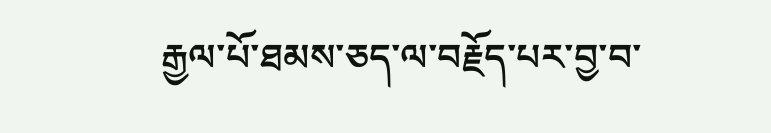རྒྱལ་པོ་ཐམས་ཅད་ལ་བརྗོད་པར་བྱ་བ་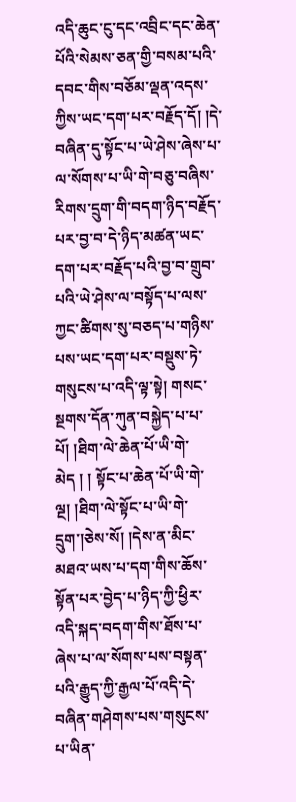འདི་ཆུང་ངུ་དང་འབྲིང་དང་ཆེན་པོའི་སེམས་ཅན་གྱི་བསམ་པའི་དབང་གིས་བཅོམ་ལྡན་འདས་ཀྱིས་ཡང་དག་པར་བརྗོད་དོ། །དེ་བཞིན་དུ་སྟོང་པ་ཡེ་ཤེས་ཞེས་པ་ལ་སོགས་པ་ཡི་གེ་བཅུ་བཞིས་རིགས་དྲུག་གི་བདག་ཉིད་བརྗོད་པར་བྱ་བ་དེ་ཉིད་མཚན་ཡང་དག་པར་བརྗོད་པའི་བྱ་བ་གྲུབ་པའི་ཡེ་ཤེས་ལ་བསྟོད་པ་ལས་ཀྱང་ཚིགས་སུ་བཅད་པ་གཉིས་པས་ཡང་དག་པར་བསྡུས་ཏེ་གསུངས་པ་འདི་ལྟ་སྟེ། གསང་སྔགས་དོན་ཀུན་བསྐྱེད་པ་པ་པོ། །ཐིག་ལེ་ཆེན་པོ་ཡི་གེ་མེད ། ། སྟོང་པ་ཆེན་པོ་ཡི་གེ་ལྔ། །ཐིག་ལེ་སྟོང་པ་ཡི་གེ་དྲུག་།ཅེས་སོ། །དེས་ན་མིང་
མཐའ་ཡས་པ་དག་གིས་ཆོས་སྟོན་པར་བྱེད་པ་ཉིད་ཀྱི་ཕྱིར་འདི་སྐད་བདག་གིས་ཐོས་པ་ཞེས་པ་ལ་སོགས་པས་བསྟན་པའི་རྒྱུད་ཀྱི་རྒྱལ་པོ་འདི་དེ་བཞིན་གཤེགས་པས་གསུངས་པ་ཡིན་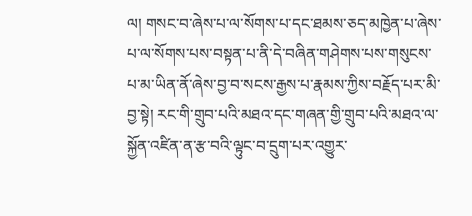ལ། གསང་བ་ཞེས་པ་ལ་སོགས་པ་དང་ཐམས་ཅད་མཁྱེན་པ་ཞེས་པ་ལ་སོགས་པས་བསྟན་པ་ནི་དེ་བཞིན་གཤེགས་པས་གསུངས་པ་མ་ཡིན་ནོ་ཞེས་བྱ་བ་སངས་རྒྱས་པ་རྣམས་ཀྱིས་བརྗོད་པར་མི་བྱ་སྟེ། རང་གི་གྲུབ་པའི་མཐའ་དང་གཞན་གྱི་གྲུབ་པའི་མཐའ་ལ་སྐྱོན་འཛིན་ན་རྩ་བའི་ལྟུང་བ་དྲུག་པར་འགྱུར་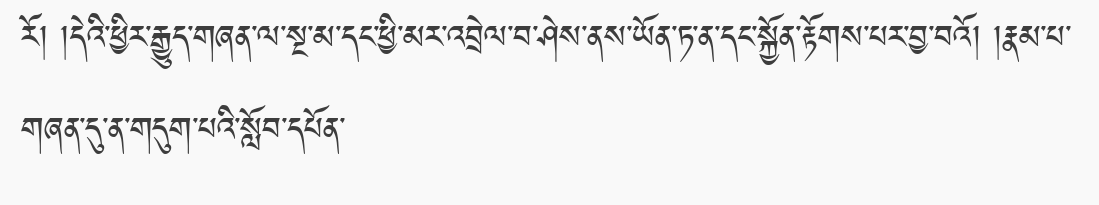རོ། །དེའི་ཕྱིར་རྒྱུད་གཞན་ལ་སྔ་མ་དང་ཕྱི་མར་འབྲེལ་བ་ཤེས་ནས་ཡོན་ཏ་ན་དང་སྐྱོན་རྟོགས་པར་བྱ་བའོ། །རྣམ་པ་གཞན་དུ་ན་གདུག་པའི་སློབ་དཔོན་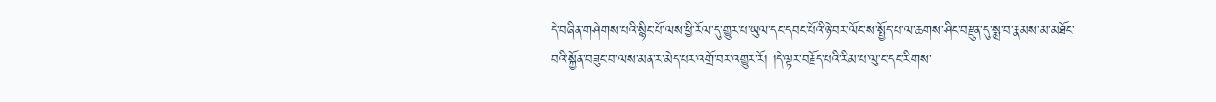དེ་བཞིན་གཤེགས་པའི་སྙིང་པོ་ལས་ཕྱི་རོལ་དུ་གྱུར་པ་ཡུལ་དང་དབང་པོའི་ཉེ་བར་ལོང་ས་སྤྱོད་པ་ལ་ཆགས་ཤིང་བརྫུན་དུ་སྨྲ་བ་རྣམས་མ་མཐོང་བའི་སྐྱོན་བཟུང་བ་ལས་མན་ར་མེད་པར་འགྲོ་བར་འགྱུར་རོ། །དེ་ལྟར་བརྗོད་པའི་རིམ་པ་ལུ་ང་དང་རིགས་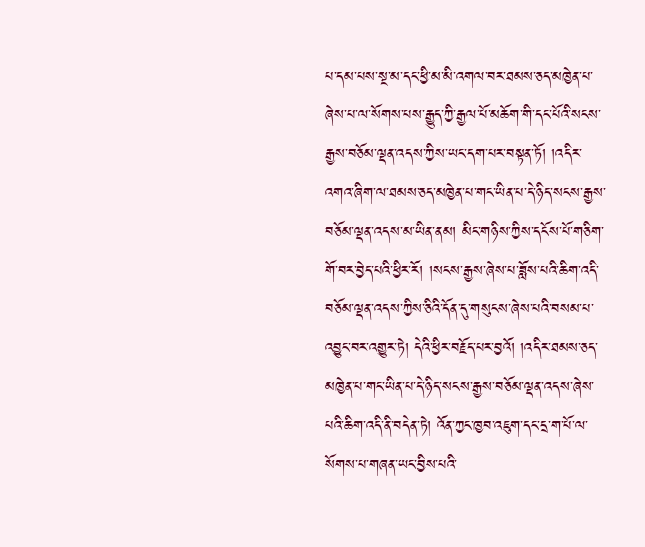པ་དམ་པས་སྔ་མ་དང་ཕྱི་མ་མི་འགལ་བར་ཐམས་ཅད་མཁྱེན་པ་ཞེས་པ་ལ་སོགས་པས་རྒྱུད་ཀྱི་རྒྱལ་པོ་མཆོག་གི་དང་པོའི་སངས་རྒྱས་བཅོམ་ལྡན་འདས་ཀྱིས་ཡང་དག་པར་བསྟན་ཏོ། །འདིར་འགའ་ཞིག་ལ་ཐམས་ཅད་མཁྱེན་པ་གང་ཡིན་པ་དེ་ཉིད་སངས་རྒྱས་བཅོམ་ལྡན་འདས་མ་ཡིན་ནམ། མིང་གཉིས་ཀྱིས་དངོས་པོ་གཅིག་གོ་བར་བྱེད་པའི་ཕྱིར་རོ། །སངས་རྒྱས་ཞེས་པ་ཟློས་པའི་ཆིག་འདི་བཅོམ་ལྡན་འདས་ཀྱིས་ཅིའི་དོན་དུ་གསུངས་ཞེས་པའི་བསམ་པ་འབྱུང་བར་འགྱུར་ཏེ། དེའི་ཕྱིར་བརྗོད་པར་བྱའོ། །འདིར་ཐམས་ཅད་མཁྱེན་པ་གང་ཡིན་པ་དེ་ཉིད་སངས་རྒྱས་བཅོམ་ལྡན་འདས་ཞེས་པའི་ཆིག་འདི་ནི་བདེན་ཏེ། འོན་ཀྱང་ཁྱབ་འཇུག་དང་དྲ་ག་པོ་ལ་སོགས་པ་གཞན་ཡང་བྱིས་པའི་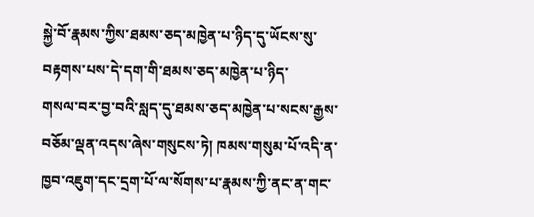སྐྱེ་བོ་རྣམས་ཀྱིས་ཐམས་ཅད་མཁྱེན་པ་ཉིད་དུ་ཡོངས་སུ་བརྟགས་པས་དེ་དག་གི་ཐམས་ཅད་མཁྱེན་པ་ཉིད་
གསལ་བར་བྱ་བའི་སླད་དུ་ཐམས་ཅད་མཁྱེན་པ་སངས་རྒྱས་བཅོམ་ལྡན་འདས་ཞེས་གསུངས་ཏེ། ཁམས་གསུམ་པོ་འདི་ན་ཁྱབ་འཇུག་དང་དྲག་པོ་ལ་སོགས་པ་རྣམས་ཀྱི་ནང་ན་གང་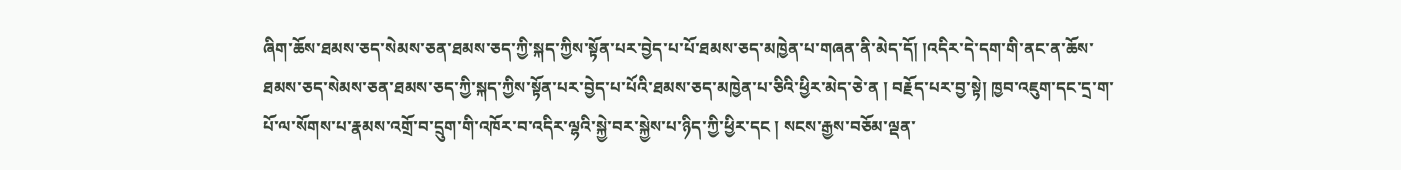ཞིག་ཆོས་ཐམས་ཅད་སེམས་ཅན་ཐམས་ཅད་ཀྱི་སྐད་ཀྱིས་སྟོན་པར་བྱེད་པ་པོ་ཐམས་ཅད་མཁྱེན་པ་གཞན་ནི་མེད་དོ། །འདིར་དེ་དག་གི་ནང་ན་ཆོས་ཐམས་ཅད་སེམས་ཅན་ཐམས་ཅད་ཀྱི་སྐད་ཀྱིས་སྟོན་པར་བྱེད་པ་པོའི་ཐམས་ཅད་མཁྱེན་པ་ཅིའི་ཕྱིར་མེད་ཅེ་ན ། བརྗོད་པར་བྱ་སྟེ། ཁྱབ་འཇུག་དང་དྲ་ག་པོ་ལ་སོགས་པ་རྣམས་འགྲོ་བ་དྲུག་གི་འཁོར་བ་འདིར་ལྷའི་སྐྱེ་བར་སྐྱེས་པ་ཉིད་ཀྱི་ཕྱིར་དང ། སངས་རྒྱས་བཅོམ་ལྡན་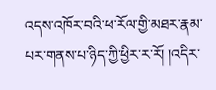འདས་འཁོར་བའི་ཕ་རོལ་གྱི་མཐར་རྣམ་པར་གནས་པ་ཉིད་ཀྱི་ཕྱིར་ར་རོ། །འདིར་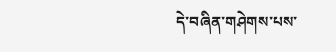དེ་བཞིན་གཤེགས་པས་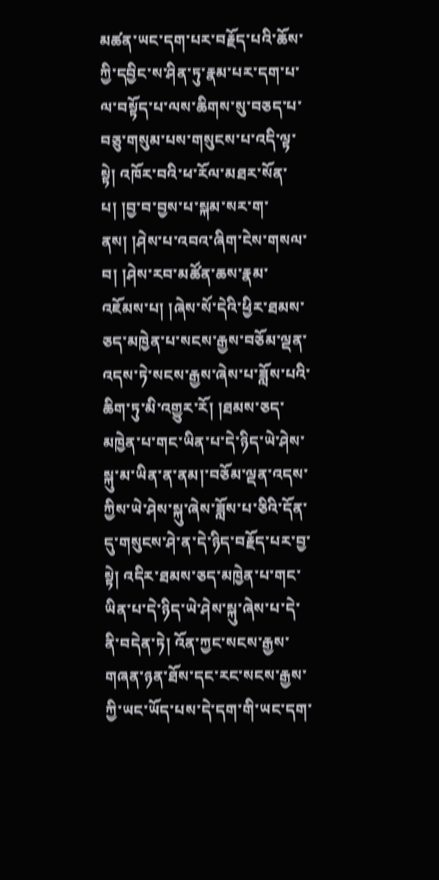མཚན་ཡང་དག་པར་བརྗོད་པའི་ཆོས་ཀྱི་དབྱིང་ས་ཤིན་ཏུ་རྣམ་པར་དག་པ་ལ་བསྟོད་པ་ལས་ཆིགས་སུ་བཅད་པ་བཅུ་གསུམ་པས་གསུངས་པ་འདི་ལྟ་སྟེ། འཁོར་བའི་ཕ་རོལ་མཐར་སོན་པ། །བྱ་བ་བྱས་པ་སྐམ་སར་ག་ནས། །ཤེས་པ་འབའ་ཞིག་ངེས་གསལ་བ། །ཤེས་རབ་མཚོན་ཆས་རྣམ་འཇོམས་པ། །ཞེས་སོ་དེའི་ཕྱིར་ཐམས་ཅད་མཁྱེན་པ་སངས་རྒྱས་བཅོམ་ལྡན་འདས་ཏེ་སངས་རྒྱས་ཞེས་པ་ཟློས་པའི་ཆིག་ཏུ་མི་འགྱུར་རོ། །ཐམས་ཅད་མཁྱེན་པ་གང་ཡིན་པ་དེ་ཉིད་ཡེ་ཤེས་སྐུ་མ་ཡིན་ན་ནམ།་བཅོམ་ལྡན་འདས་ཀྱིས་ཡེ་ཤེས་སྐུ་ཞེས་ཟློས་པ་ཅིའི་དོན་དུ་གསུངས་ཤེ་ན་དེ་ཉིད་བརྗོད་པར་བྱ་སྟེ། འདིར་ཐམས་ཅད་མཁྱེན་པ་གང་ཡིན་པ་དེ་ཉིད་ཡེ་ཤེས་སྐུ་ཞེས་པ་དེ་ནི་བདེན་ཏེ། འོན་ཀྱང་སངས་རྒྱས་གཞན་ཉན་ཐོས་དང་རང་སངས་རྒྱས་ཀྱི་ཡང་ཡོད་པས་དེ་དག་གི་ཡང་དག་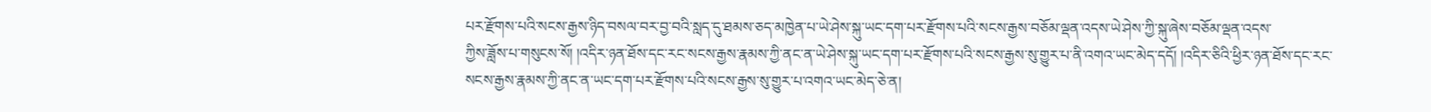པར་རྫོགས་པའི་སངས་རྒྱས་ཉིད་བསལ་བར་བྱ་བའི་སླད་དུ་ཐམས་ཅད་མཁྱེན་པ་ཡེ་ཤེས་སྐུ་ཡང་དག་པར་རྫོགས་པའི་སངས་རྒྱས་བཅོམ་ལྡན་འདས་ཡེ་ཤེས་ཀྱི་སྐུ་ཞེས་བཅོམ་ལྡན་འདས་
ཀྱིས་ཟློས་པ་གསུངས་སོ། །འདིར་ཉན་ཐོས་དང་རང་སངས་རྒྱས་རྣམས་ཀྱི་ནང་ན་ཡེ་ཤེས་སྐུ་ཡང་དག་པར་རྫོགས་པའི་སངས་རྒྱས་སུ་གྱུར་པ་ནི་འགའ་ཡང་མེད་དདོ། །འདིར་ཅིའི་ཕྱིར་ཉན་ཐོས་དང་རང་སངས་རྒྱས་རྣམས་ཀྱི་ནང་ན་ཡང་དག་པར་རྫོགས་པའི་སངས་རྒྱས་སུ་གྱུར་པ་འགའ་ཡང་མེད་ཅེ་ན།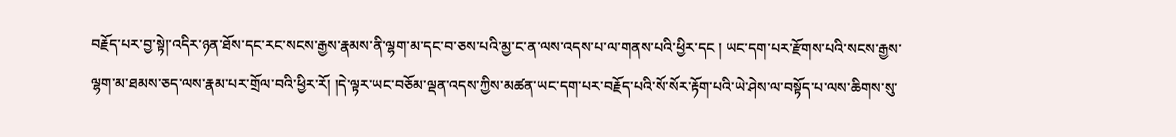བརྗོད་པར་བྱ་སྟེ།་འདིར་ཉན་ཐོས་དང་རང་སངས་རྒྱས་རྣམས་ནི་ལྷག་མ་དང་བ་ཅས་པའི་མྱ་ང་ན་ལས་འདས་པ་ལ་གནས་པའི་ཕྱིར་དང ། ཡང་དག་པར་རྫོགས་པའི་སངས་རྒྱས་ལྷག་མ་ཐམས་ཅད་ལས་རྣམ་པར་གྲོལ་བའི་ཕྱིར་རོ། །དེ་ལྟར་ཡང་བཅོམ་ལྡན་འདས་ཀྱིས་མཚན་ཡང་དག་པར་བརྗོད་པའི་སོ་སོར་རྟོག་པའི་ཡེ་ཤེས་ལ་བསྟོད་པ་ལས་ཆིགས་སུ་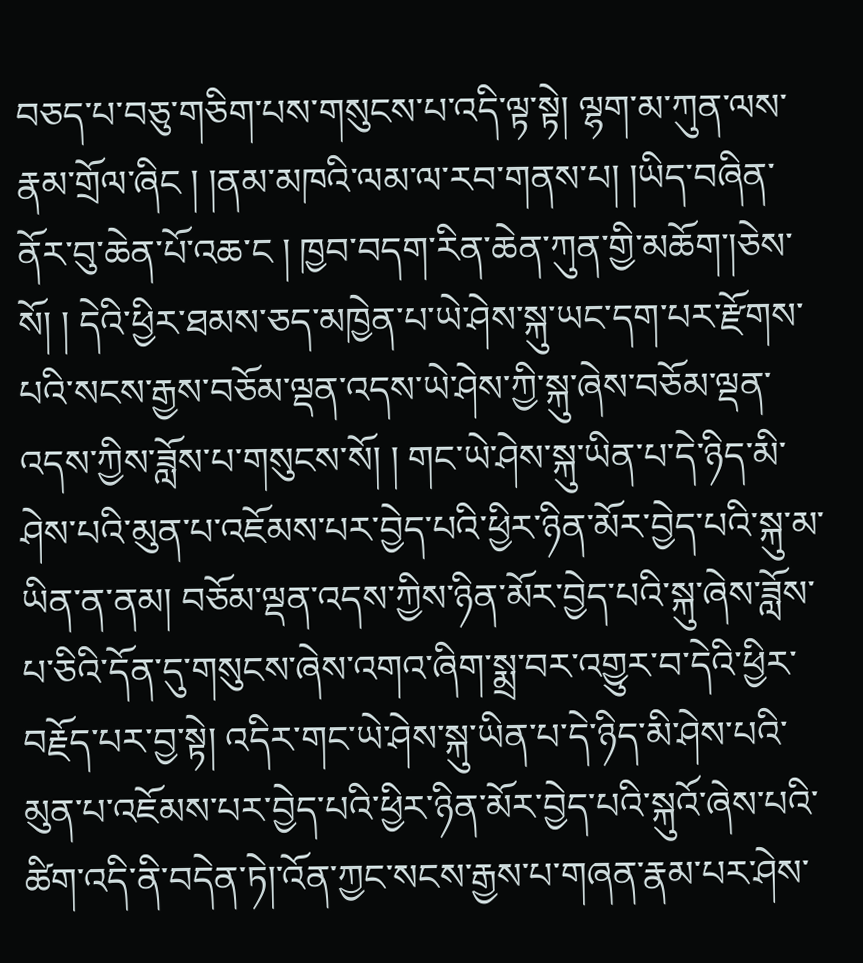བཅད་པ་བཅུ་གཅིག་པས་གསུངས་པ་འདི་ལྟ་སྟེ། ལྷག་མ་ཀུན་ལས་རྣམ་གྲོལ་ཞིང ། །ནམ་མཁའི་ལམ་ལ་རབ་གནས་པ། །ཡིད་བཞིན་ནོར་བུ་ཆེན་པོ་འཆ་ང ། ཁྱབ་བདག་རིན་ཆེན་ཀུན་གྱི་མཆོག་།ཅེས་སོ། ། དེའི་ཕྱིར་ཐམས་ཅད་མཁྱེན་པ་ཡེ་ཤེས་སྐུ་ཡང་དག་པར་རྫོགས་པའི་སངས་རྒྱས་བཅོམ་ལྡན་འདས་ཡེ་ཤེས་ཀྱི་སྐུ་ཞེས་བཅོམ་ལྡན་འདས་ཀྱིས་ཟློས་པ་གསུངས་སོ། ། གང་ཡེ་ཤེས་སྐུ་ཡིན་པ་དེ་ཉིད་མི་ཤེས་པའི་མུན་པ་འཇོམས་པར་བྱེད་པའི་ཕྱིར་ཉིན་མོར་བྱེད་པའི་སྐུ་མ་ཡིན་ན་ནམ། བཅོམ་ལྡན་འདས་ཀྱིས་ཉིན་མོར་བྱེད་པའི་སྐུ་ཞེས་ཟློས་པ་ཅིའི་དོན་དུ་གསུངས་ཞེས་འགའ་ཞིག་སྨྲ་བར་འགྱུར་བ་དེའི་ཕྱིར་བརྗོད་པར་བྱ་སྟེ། འདིར་གང་ཡེ་ཤེས་སྐུ་ཡིན་པ་དེ་ཉིད་མི་ཤེས་པའི་མུན་པ་འཇོམས་པར་བྱེད་པའི་ཕྱིར་ཉིན་མོར་བྱེད་པའི་སྐུའོ་ཞེས་པའི་ཚིག་འདི་ནི་བདེན་ཏེ།་འོན་ཀྱང་སངས་རྒྱས་པ་གཞན་རྣམ་པར་ཤེས་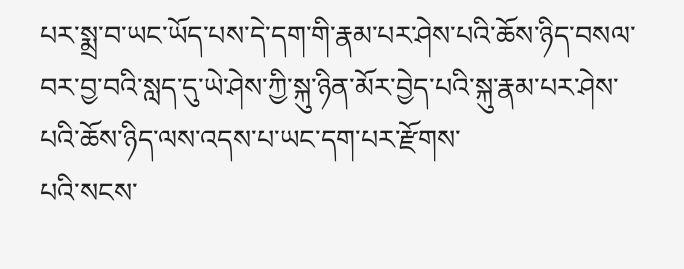པར་སྨྲ་བ་ཡང་ཡོད་པས་དེ་དག་གི་རྣམ་པར་ཤེས་པའི་ཆོས་ཉིད་བསལ་བར་བྱ་བའི་སླད་དུ་ཡེ་ཤེས་ཀྱི་སྐུ་ཉིན་མོར་བྱེད་པའི་སྐུ་རྣམ་པར་ཤེས་པའི་ཆོས་ཉིད་ལས་འདས་པ་ཡང་དག་པར་རྫོགས་
པའི་སངས་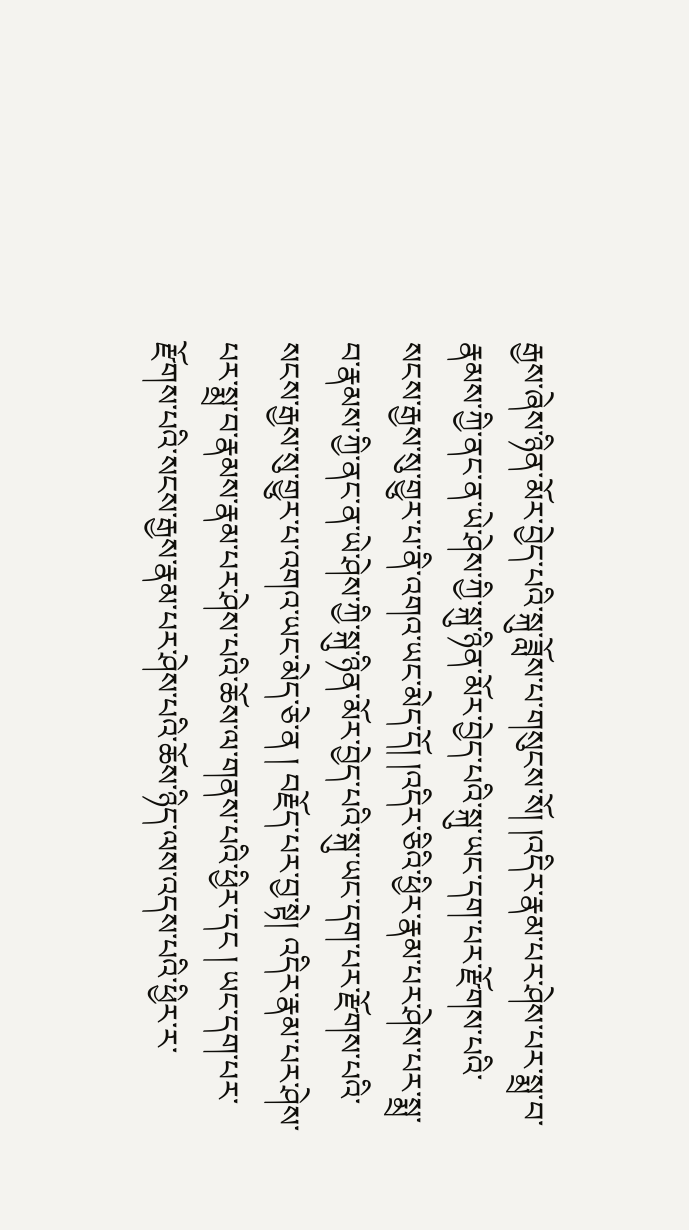རྒྱས་ཞེས་ཉིན་མོར་བྱེད་པའི་སྐུ་ཟློས་པ་གསུངས་སོ། །འདིར་རྣམ་པར་ཤེས་པར་སྨྲ་བ་རྣམས་ཀྱི་ནང་ན་ཡེ་ཤེས་ཀྱི་སྐུ་ཉིན་མོར་བྱེད་པའི་སྐུ་ཡང་དག་པར་རྫོགས་པའི་སངས་རྒྱས་སུ་གྱུར་པ་ནི་འགའ་ཡང་མེད་དོ། །འདིར་ཅིའི་ཕྱིར་རྣམ་པར་ཤེས་པར་སྨྲ་བ་རྣམས་ཀྱི་ནང་ན་ཡེ་ཤེས་ཀྱི་སྐུ་ཉིན་མོར་བྱེད་པའི་སྐུ་ཡང་དག་པར་རྫོགས་པའི་སངས་རྒྱས་སུ་གྱུར་པ་འགའ་ཡང་མེད་ཅེ་ན ། བརྗོད་པར་བྱ་སྟེ། འདིར་རྣམ་པར་ཤེས་པར་སྨྲ་བ་རྣམས་རྣམ་པར་ཤེས་པའི་ཆོས་ལ་གནས་པའི་ཕྱིར་དང ། ཡང་དག་པར་རྫོགས་པའི་སངས་རྒྱས་རྣམ་པར་ཤེས་པའི་ཆོས་ཉིད་ལས་འདས་པའི་ཕྱིར་ར་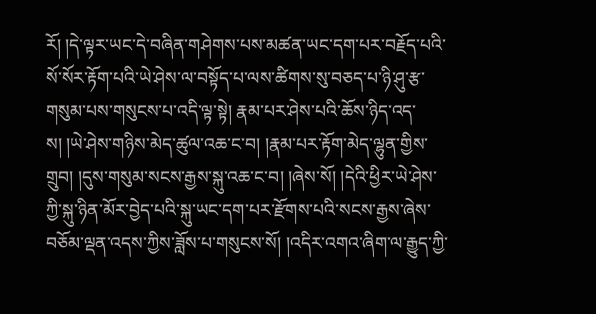རོ། །དེ་ལྟར་ཡང་དེ་བཞིན་གཤེགས་པས་མཚན་ཡང་དག་པར་བརྗོད་པའི་སོ་སོར་རྟོག་པའི་ཡེ་ཤེས་ལ་བསྟོད་པ་ལས་ཚིགས་སུ་བཅད་པ་ཉི་ཤུ་རྩ་གསུམ་པས་གསུངས་པ་འདི་ལྟ་སྟེ། རྣམ་པར་ཤེས་པའི་ཆོས་ཉིད་འད་ས། །ཡེ་ཤེས་གཉིས་མེད་ཚུལ་འཆ་ང་བ། །རྣམ་པར་རྟོག་མེད་ལྷུན་གྱིས་གྲུབ། །དུས་གསུམ་སངས་རྒྱས་སྐུ་འཆ་ང་བ། །ཞེས་སོ། །དེའི་ཕྱིར་ཡེ་ཤེས་ཀྱི་སྐུ་ཉིན་མོར་བྱེད་པའི་སྐུ་ཡང་དག་པར་རྫོགས་པའི་སངས་རྒྱས་ཞེས་བཅོམ་ལྡན་འདས་ཀྱིས་ཟློས་པ་གསུངས་སོ། །འདིར་འགའ་ཞིག་ལ་རྒྱུད་ཀྱི་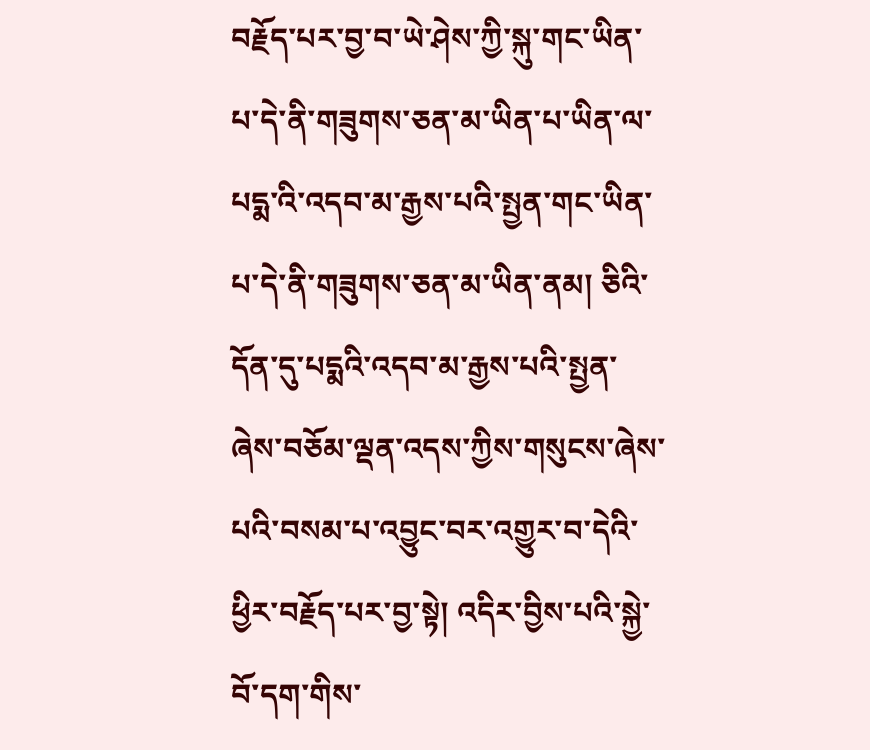བརྗོད་པར་བྱ་བ་ཡེ་ཤེས་ཀྱི་སྐུ་གང་ཡིན་པ་དེ་ནི་གཟུགས་ཅན་མ་ཡིན་པ་ཡིན་ལ་པདྨ་འི་འདབ་མ་རྒྱས་པའི་སྤྱན་གང་ཡིན་པ་དེ་ནི་གཟུགས་ཅན་མ་ཡིན་ནམ། ཅིའི་དོན་དུ་པདྨའི་འདབ་མ་རྒྱས་པའི་སྤྱན་ཞེས་བཅོམ་ལྡན་འདས་ཀྱིས་གསུངས་ཞེས་པའི་བསམ་པ་འབྱུང་བར་འགྱུར་བ་དེའི་ཕྱིར་བརྗོད་པར་བྱ་སྟེ། འདིར་བྱིས་པའི་སྐྱེ་བོ་དག་གིས་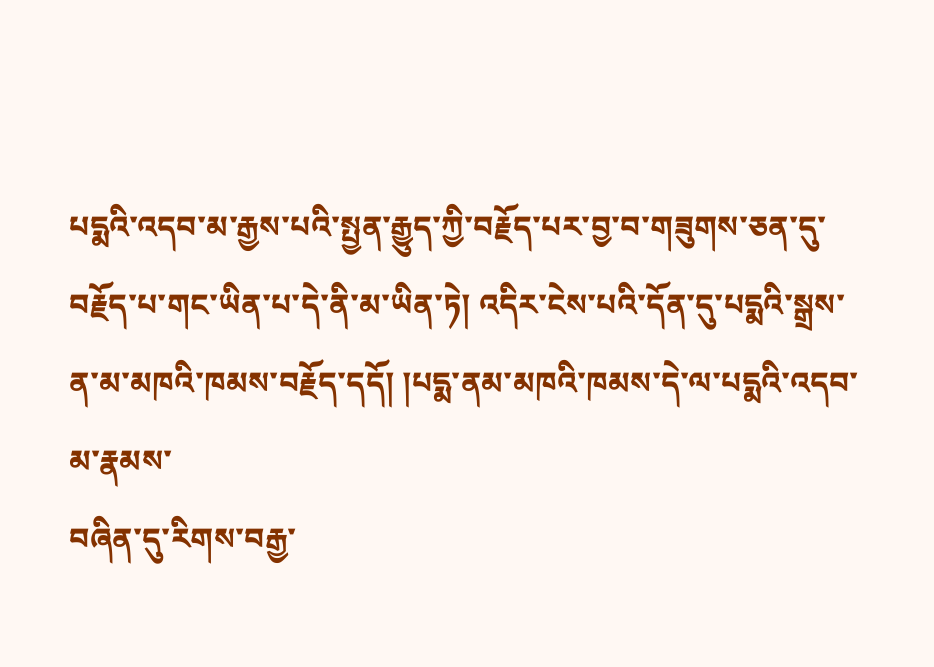པདྨའི་འདབ་མ་རྒྱས་པའི་སྤྱན་རྒྱུད་ཀྱི་བརྗོད་པར་བྱ་བ་གཟུགས་ཅན་དུ་བརྗོད་པ་གང་ཡིན་པ་དེ་ནི་མ་ཡིན་ཏེ། འདིར་ངེས་པའི་དོན་དུ་པདྨའི་སྒྲས་ན་མ་མཁའི་ཁམས་བརྗོད་དདོ། །པདྨ་ནམ་མཁའི་ཁམས་དེ་ལ་པདྨའི་འདབ་མ་རྣམས་
བཞིན་དུ་རིགས་བརྒྱ་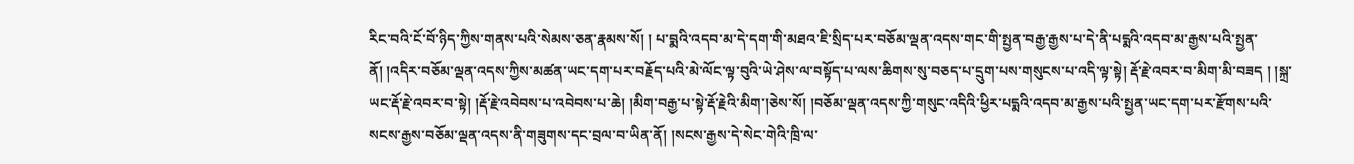རིང་བའི་ངོ་བོ་ཉིད་ཀྱིས་གནས་པའི་སེམས་ཅན་རྣམས་སོ། ། པ་བྨའི་འདབ་མ་དེ་དག་གི་མཐའ་ཇི་སྲིད་པར་བཅོམ་ལྡན་འདས་གང་གི་སྤྱན་བརྒྱ་རྒྱས་པ་དེ་ནི་པདྨའི་འདབ་མ་རྒྱས་པའི་སྤྱན་ནོ། །འདིར་བཅོམ་ལྡན་འདས་ཀྱིས་མཚན་ཡང་དག་པར་བརྗོད་པའི་མེ་ལོང་ལྟ་བུའི་ཡེ་ཤེས་ལ་བསྟོད་པ་ལས་ཆིགས་སུ་བཅད་པ་དྲུག་པས་གསུངས་པ་འདི་ལྟ་སྟེ། རྡོ་རྗེ་འབར་བ་མིག་མི་བཟད ། །སྐྲ་ཡང་རྡོ་རྗེ་འབར་བ་སྟེ། །རྡོ་རྗེ་འབེབས་པ་འབེབས་པ་ཆེ། །མིག་བརྒྱ་པ་སྟེ་རྡོ་རྗེའི་མིག་།ཅེས་སོ། །བཅོམ་ལྡན་འདས་ཀྱི་གསུང་འདིའི་ཕྱིར་པདྨའི་འདབ་མ་རྒྱས་པའི་སྤྱན་ཡང་དག་པར་རྫོགས་པའི་སངས་རྒྱས་བཅོམ་ལྡན་འདས་ནི་གཟུགས་དང་བྲལ་བ་ཡིན་ནོ། །སངས་རྒྱས་དེ་སེང་གེའི་ཁྲི་ལ་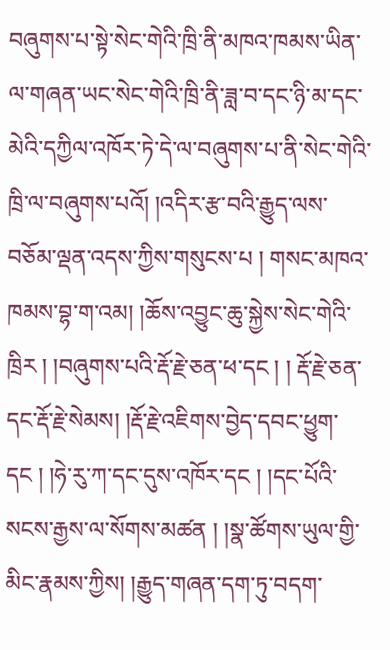བཞུགས་པ་སྟེ་སེང་གེའི་ཁྲི་ནི་མཁའ་ཁམས་ཡིན་ལ་གཞན་ཡང་སེང་གེའི་ཁྲི་ནི་ཟླ་བ་དང་ཉི་མ་དང་མེའི་དཀྱིལ་འཁོར་ཏེ་དེ་ལ་བཞུགས་པ་ནི་སེང་གེའི་ཁྲི་ལ་བཞུགས་པའོ། །འདིར་རྩ་བའི་རྒྱུད་ལས་བཅོམ་ལྡན་འདས་ཀྱིས་གསུངས་པ ། གསང་མཁའ་ཁམས་བྷ་ག་འམ། །ཆོས་འབྱུང་ཆུ་སྐྱེས་སེང་གེའི་ཁྲིར ། །བཞུགས་པའི་རྡོ་རྗེ་ཅན་ཕ་དང ། ། རྡོ་རྗེ་ཅན་དང་རྡོ་རྗེ་སེམས། །རྡོ་རྗེ་འཇིགས་བྱེད་དབང་ཕྱུག་དང ། །ཧེ་རུ་ཀ་དང་དུས་འཁོར་དང ། །དང་པོའི་སངས་རྒྱས་ལ་སོགས་མཚན ། །སྣ་ཚོགས་ཡུལ་གྱི་མིང་རྣམས་ཀྱིས། །རྒྱུད་གཞན་དག་ཏུ་བདག་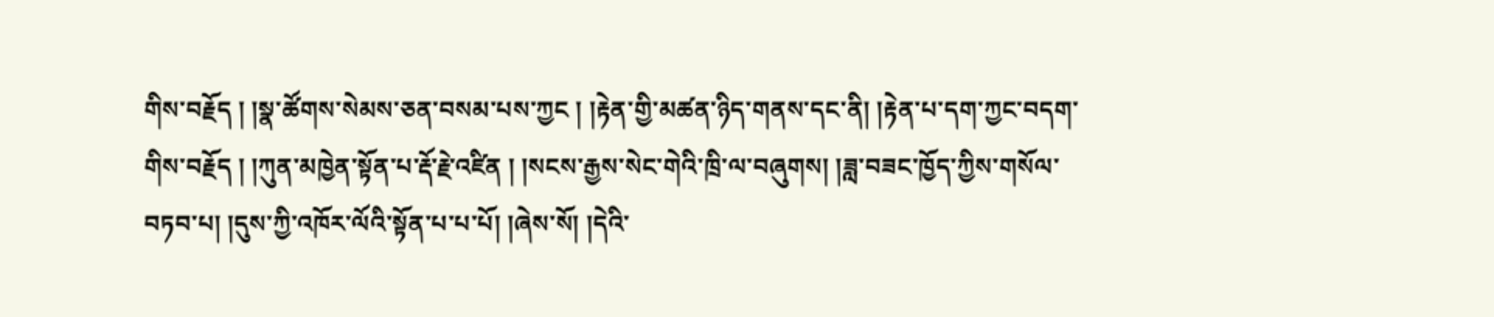གིས་བརྗོད ། །སྣ་ཚོགས་སེམས་ཅན་བསམ་པས་ཀྱང ། །རྟེན་གྱི་མཚན་ཉིད་གནས་དང་ནི། །རྟེན་པ་དག་ཀྱང་བདག་གིས་བརྗོད ། །ཀུན་མཁྱེན་སྟོན་པ་རྡོ་རྗེ་འཛིན ། །སངས་རྒྱས་སེང་གེའི་ཁྲི་ལ་བཞུགས། །ཟླ་བཟང་ཁྱོད་ཀྱིས་གསོལ་བཏབ་པ། །དུས་ཀྱི་འཁོར་ལོའི་སྟོན་པ་པ་པོ། །ཞེས་སོ། །དེའི་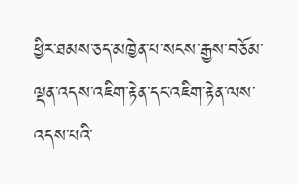ཕྱིར་ཐམས་ཅད་མཁྱེན་པ་སངས་རྒྱས་བཅོམ་ལྡན་འདས་འཇིག་རྟེན་དང་འཇིག་རྟེན་ལས་འདས་པའི་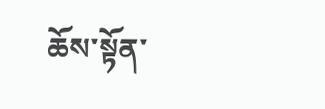ཆོས་སྟོན་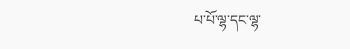པ་པོ་ལྷ་དང་ལྷ་